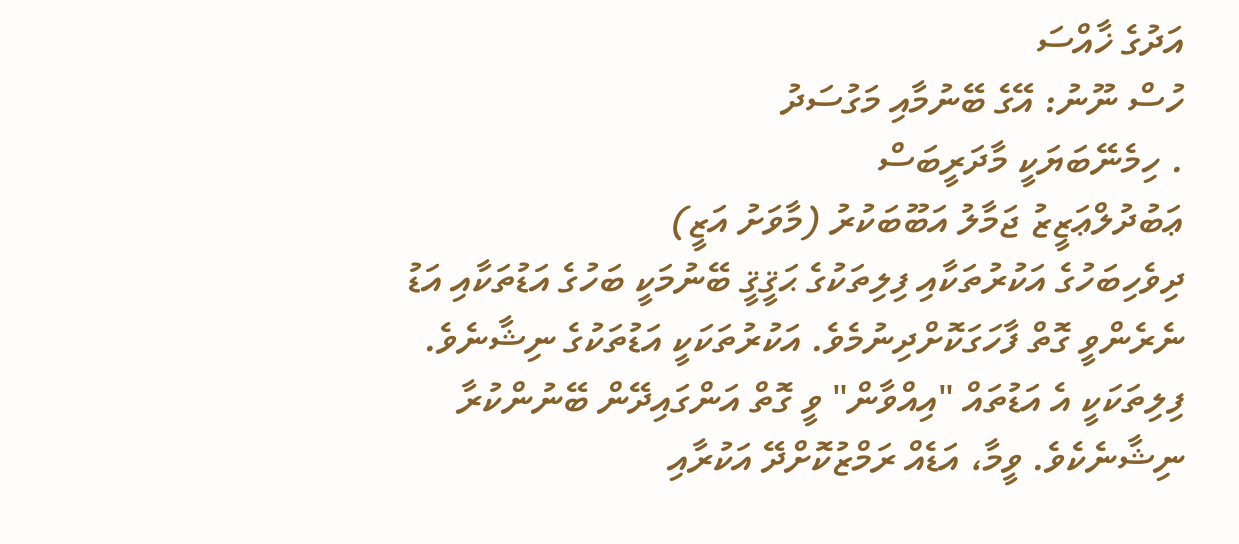އަދުގެ ޚާއްސަ
ހުސް ނޫނު: އޭގެ ބޭނުމާއި މަގުސަދު
. ހިމެނޭބަޔަކީ މާދަރީބަސް
ޢަބުދުލްޢަޒީޒު ޖަމާލު އަބޫބަކުރު (މާވަށު އަޒީ)
ދިވެހިބަހުގެ އަކުރުތަކާއި ފިލިތަކުގެ ޙަޤީޤީ ބޭނުމަކީ ބަހުގެ އަޑުތަކާއި އަޑު ނެރެންވީ ގޮތް ފާހަގަކޮށްދިނުމެވެ. އަކުރުތަކަކީ އަޑުތަކުގެ ނިޝާނެވެ. ފިލިތަކަކީ އެ އަޑުތައް "އިއްވާން" ވީ ގޮތް އަންގައިދޭން ބޭނުންކުރާ ނިޝާނެކެވެ. ވީމާ، އަޑެއް ރަމްޒުކޮށްދޭ އަކުރާއި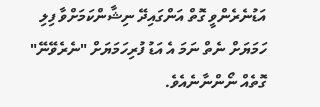އަޑުނެރެންވީ ގޮތް އަންގައިދޭ ނިޝާންކަމަށްވާ ފިލި ހަމަޔަށް ނެތް ނަމަ އެ އަޑު ފުރިހަމަޔަށް "ނެރެވޭނޭ" ގޮތެއް ނޯންނާނެއެވެ.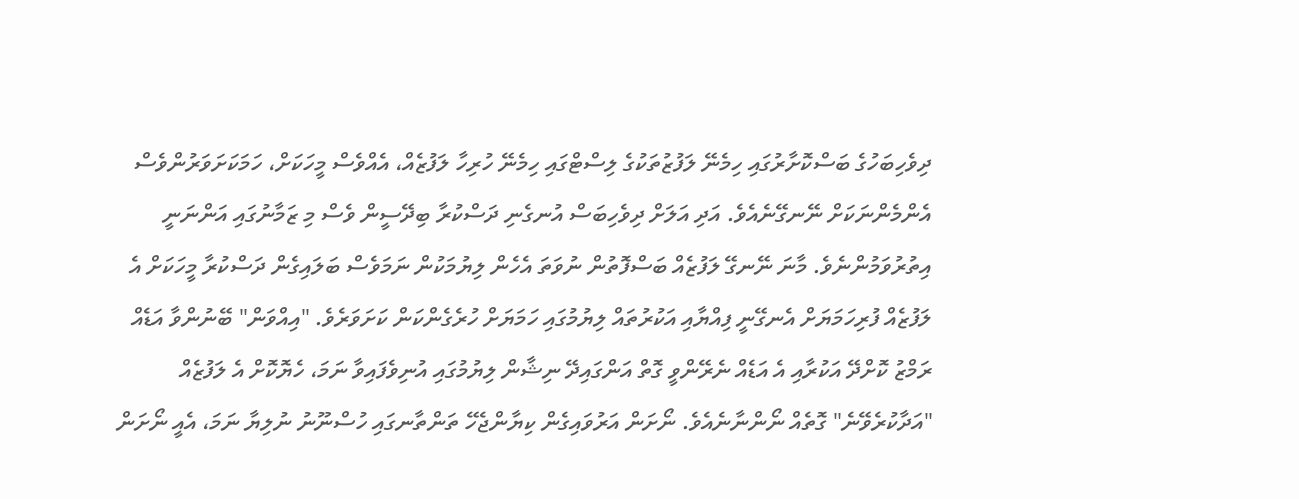ދިވެހިބަހުގެ ބަސްކޮށާރުގައި ހިމެނޭ ލަފުޒުތަކުގެ ލިސްޓްގައި ހިމެނޭ ހުރިހާ ލަފުޒެއް، އެއްވެސް މީހަކަށް، ހަމަކަށަވަރުންވެސް އެންމެންނަކަށް ނޭނގޭނެއެވެ. އަދި އަލަށް ދިވެހިބަސް އުނގެނި ދަސްކުރާ ބިދޭސީން ވެސް މި ޒަމާނުގައި އަންނަނީ އިތުރުވަމުންނެވެ. މާނަ ނޭނގޭ ލަފުޒެއް ބަސްފޮތުން ނުވަތަ އެހެން ލިޔުމަކުން ނަމަވެސް ބަލައިގެން ދަސްކުރާ މީހަކަށް އެ ލަފުޒެއް ފުރިހަމަޔަށް އެނގޭނީ ފިއްޔާއި އަކުރުތައް ލިޔުމުގައި ހަމަޔަށް ހުރެގެންކަން ކަށަވަރެވެ. "އިއްވަން" ބޭނުންވާ އަޑެއް ރަމްޒު ކޮށްދޭ އަކުރާއި އެ އަޑެއް ނެރޭންވީ ގޮތް އަންގައިދޭ ނިޝާން ލިޔުމުގައި އުނިވެފައިވާ ނަމަ، ހެޔޮކޮށް އެ ލަފުޒެއް "އަދާކުރެވޭނެ" ގޮތެއް ނޯންނާނެއެވެ. ނޯށަން އަރުވައިގެން ކިޔާންޖެހޭ ތަންތާނގައި ހުސްނޫނު ނުލިޔާ ނަމަ، އެއީ ނޯށަން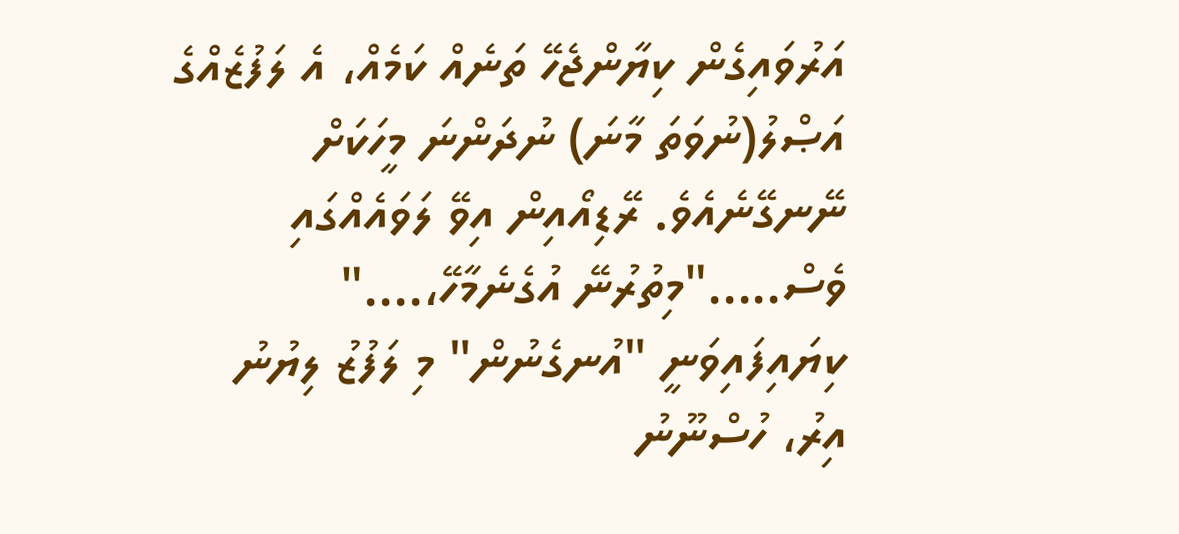އަރުވައިގެން ކިޔާންޖެހޭ ތަނެއް ކަމެއް، އެ ލަފުޒެއްގެ އަޞްލު(ނުވަތަ މާނަ) ނުދަންނަ މީހަކަށް ނޭނގޭނެއެވެ. ރޭޑިއޯއިން އިވޭ ލަވައެއްގައި ވެސް....."މިތުރުނޭ އުގެނެމާހޭ،...." ކިޔައިފައިވަނީ "އުނގެނުން" މި ލަފުޒު ލިޔުނު އިރު، ހުސްނޫނު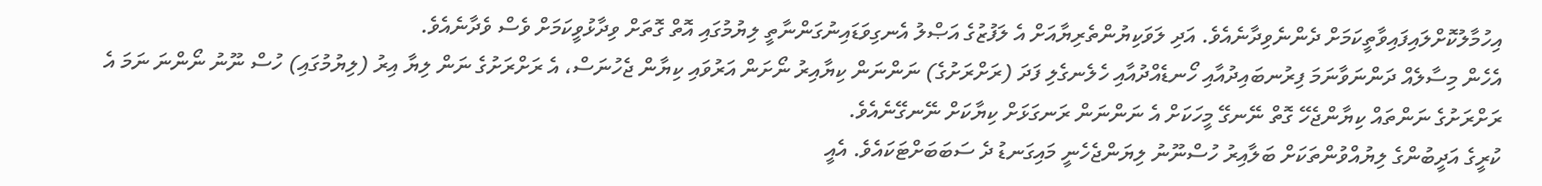އިހުމާލުކޮށްލައިފައިވާތީކަމަށް ދެންނެވިދާނެއެވެ. އަދި ލަވަކިޔުންތެރިޔާއަށް އެ ލަފުޒުގެ އަޞްލު އެނގިވަޑައިނުގަންނާތީ ލިޔުމުގައި އޮތް ގޮތަށް ވިދާޅުވީކަމަށް ވެސް ވެދާނެއެވެ.
އެހެން މިސާލެއް ދަންނަވާނަމަ ފިރުނބައިދުއާއި ހޯނޑެއްދުއާއި ހެލެނގެލި ފަދަ (ރަށްރަށުގެ) ނަންނަން ކިޔާއިރު ނޯށަން އަރުވައި ކިޔާން ޖެހުނަސް، އެ ރަށްރަށުގެ ނަން ލިޔާ އިރު (ލިޔުމުގައި) ހުސް ނޫނު ނޯންނަ ނަމަ އެ ރަށްރަށުގެ ނަންތައް ކިޔާންޖެހޭ ގޮތް ނޭނގޭ މީހަކަށް އެ ނަންނަން ރަނގަޅަށް ކިޔާކަށް ނޭނގޭނެއެވެ.
ކުރީގެ އަދީބުންގެ ލިޔުއްވުންތަކަށް ބަލާއިރު ހުސްނޫނު ލިޔަންޖެހެނީ މައިގަނޑު ދެ ސަބަބަށްޓަކައެވެ. އެއީ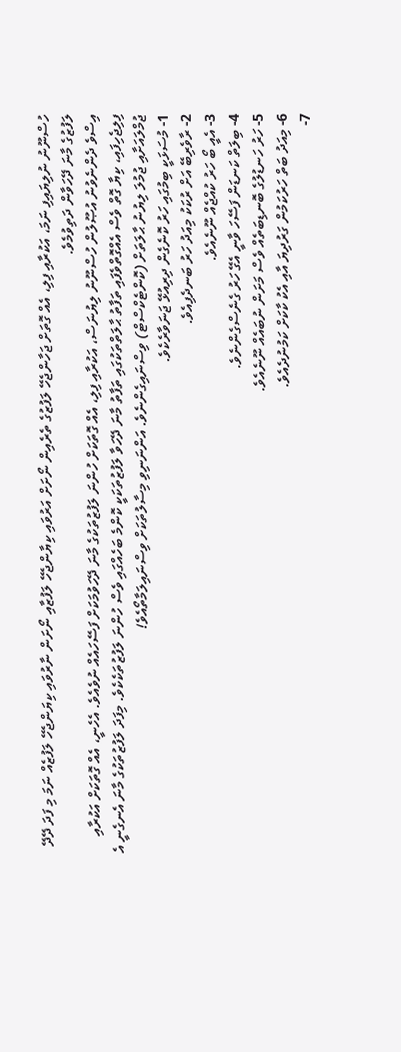ހުސްނޫނު ނުލިޔައިފި ނަމަ، އަކުރާއި ފިލި، އެއް ގޮތަށް ޖަހާންޖެހޭ ލަފުޒުގެ ތެރެއިން ނޯށަށް އަރުވައި ކިޔާންޖެހޭ ލަފުޒާއި ނޯށަން ނާރުވައި ކިޔަންޖެހޭ ލަފުޒެއް ނަމަ މި ފަދަ ދޭދޭ ލަފުޒުގެ މާނަ ދޭހަވާން ދަތިވުމެވެ.
އިސްވެ ދެންނެވުނު އުޞޫލުން ހުސްނޫނު ލިޔުނަސް، އަކުރާއި ފިލި، އެއް ގޮތަކަށް ހުންނަ ލަފުޒުތަކުގެ މާނަ ދޭހަވުމަކަށް ފަސޭހައެއް ނުވެއެވެ. އެހެނީ، އެއް ގޮތަކަށް އަކުރާއި ފިލިޖެހިފައި، ކިޔާ ގޮތް ވެސް އެއްގޮތްވެފައި ތަފާތު ޙާލަތްތަކުގައި ތަފާތު މާނަ ދޭހަވާ ލަފުޒުތަކަކީ ކޮންމެ ބަހެއްގައި ވެސް ހުންނަ ލަފުޒުތަކެކެވެ. މިފަދަ ލަފުޒުތަކުގެ މާނަ އެނގެނީ އެ ޖުމްލައަށާއި ޖުމުލަ ލިޔުނު ޙާލަތަށް (ކޮންޓެކްސްޓް) ވިސްނައިގެންނެވެ. އަންނަނިވި މިސާލުތަކަށް ވިސްނައިލަމާތޯއެވެ!
1- މުސަޅަކީ ބިމުގައި ހަރު ކޮނެގެން ދިރިއުޅޭ ޖަނަވާރެކެވެ.
2- ރާވެރިބޭ އަށް ރުކަކު މިއަދު ހަރު ބަނދެފިއެވެ.
3- އެއީ ބޯ ހަރު ކުއްޖެއް ނޫނެއެވެ.
4- ބިލަތް ކަނޑަން ފަސޭހަ ވާނީ އެގޭ ހަރު ގެނެސްގެންނެވެ.
5- ހަރު ހަނޑުލުގެ ބޮނޑިބަތެއް ވެސް މަށަން ނުބައެއް ނޫނެއެވެ.
6- މިއަދު ބަތް ހަރުކަމުން ގަރުދިޔަ އާއި އެކު ކާކަށް ކަމުނުދެއެވެ.
7-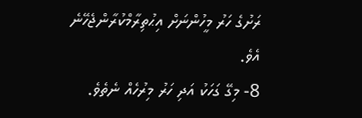ރަށުގެ ހަރު މީހުންނަށް އިޙުތިރާމްކުރާންޖެހޭނެ އެވެ.
8- މިގޭ ގަހަކު އަދި ހަރު މިރުހެއް ނެތެވެ.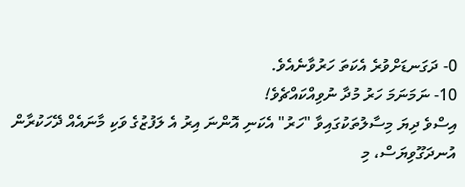0- ދަގަނޑަށްވުރެ އެކަތަ ހަރުވާނެއެވެ.
10- ނަމަނަމަ ހަރު މުދާ ނުވިއްކައްޗެވެ!
އިސްވެ ދިޔަ މިސާލުތަކުގައިވާ "ހަރު" އެކަނި އޮންނަ އިރު އެ ލަފުޒުގެ ވަކި މާނައެއް ދޭހަކުރާން އުނދަގޫވިޔަސް، މި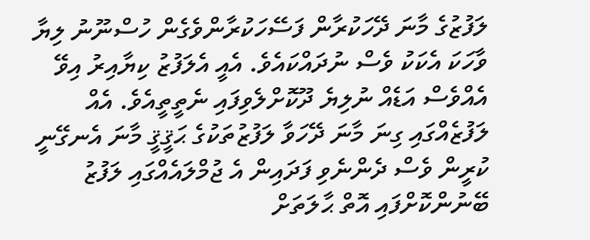ލަފުޒުގެ މާނަ ދޭހަކުރާން ފަސޭހަކުރާންވެގެން ހުސްނޫނު ލިޔާ ވާހަކަ އެކަކު ވެސް ނުދައްކައެވެ. އެއީ އެލަފުޒު ކިޔާއިރު އިވޭ އެއްވެސް އަޑެއް ނުލިޔެ ދޫކޮށްލެވިފައި ނެތީތީއެވެ. އެއް ލަފުޒެއްގައި ގިނަ މާނަ ދޭހަވާ ލަފުޒުތަކުގެ ޙަޤީޤީ މާނަ އެނގޭނީ ކުރީން ވެސް ދެންނެވި ފަދައިން އެ ޖުމްލައެއްގައި ލަފުޒު ބޭނުންކޮށްފައި އޮތް ޙާލަތަށް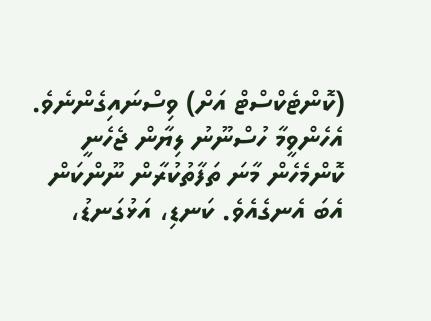(ކޮންޓެކްސްޓް އަށް) ވިސްނައިގެންނެވެ. އެހެންވީމާ ހުސްނޫނު ލިޔާން ޖެހެނީ ކޮންމެހެން މާނަ ތަފާތުކުރާން ނޫންކަން އެބަ އެނގެއެވެ. ކަނޑި، އަޅުގަނޑު،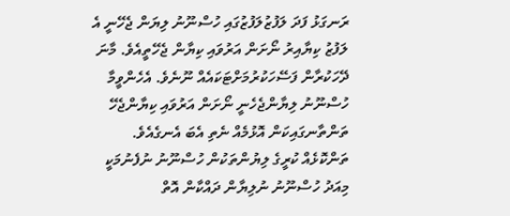ރަނގަޅު ފަދަ ލަފުޒުލަފުޒުގައި ހުސްނޫނު ލިޔަން ޖެހޭނީ އެ ލަފުޒު ކިޔާއިރު ނޯށަން އަރުވައި ކިޔާން ޖެހޭތީއެވެ. މާނަ ދޭހަކުރާން ފަސޭހަކުރުމަށްޓަކައެއް ނޫނެވެ. އެހެންވީމާ ހުސްނޫނު ލިޔާންޖެހެނީ ނޯށަން އަރުވައި ކިޔާންޖެހޭ ތަންތާނގައިކަން އޮޅުމެއް ނެތި އެބަ އެނގެއެވެ.
ތަންކޮޅެއް ކުރީގެ ލިޔުންތަކުން ހުސްނޫނު ނުފެނުމަކީ މިއަދު ހުސްނޫނު ނުލިޔާން ދައްކާން އޮތް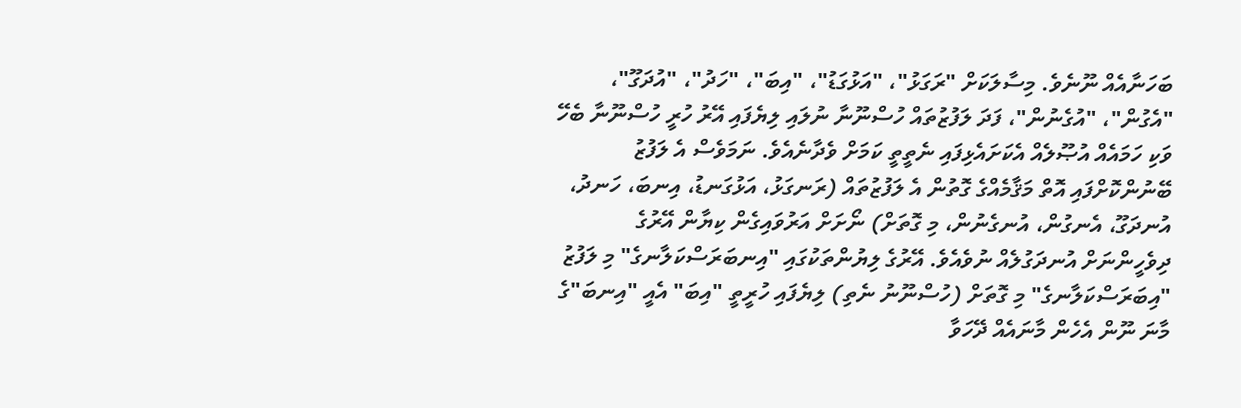ބަހަނާއެއް ނޫނެވެ. މިސާލަކަށް "ރަގަޅު"، "އަޅުގަޑު"، "އިބަ"، "ހަދު"، "އުދަގޫ"، "އެގުން"، "އުގެނުން"، ފަދަ ލަފުޒުތައް ހުސްނޫނާ ނުލައި ލިޔެފައި އޭރު ހުރީ ހުސްނޫނާ ބެހޭ ވަކި ހަމައެއް އުޞޫލެއް އެކަށައެޅިފައި ނެތީތީ ކަމަށް ވެދާނެއެވެ. ނަމަވެސް އެ ލަފުޒު ބޭނުންކޮށްފައި އޮތް މަޤާމެއްގެ ގޮތުން އެ ލަފުޒުތައް (ރަނގަޅު، އަޅުގަނޑު، އިނބަ، ހަނދު، އުނދަގޫ، އެނގުން، އުނގެނުން، މި ގޮތަށް) ނޯށަށް އަރުވައިގެން ކިޔާން އޭރުގެ ދިވެހީންނަށް އުނދަގުލެއް ނުވެއެވެ. އޭރުގެ ލިޔުންތަކުގައި "އިނބަރަސްކަލާނގެ" މި ލަފުޒު "އިބަރަސްކަލާނގެ" މި ގޮތަށް (ހުސްނޫނު ނެތި) ލިޔެފައި ހުރީތީ "އިބަ" އެއީ "އިނބަ"ގެ މާނަ ނޫން އެހެން މާނައެއް ދޭހަވާ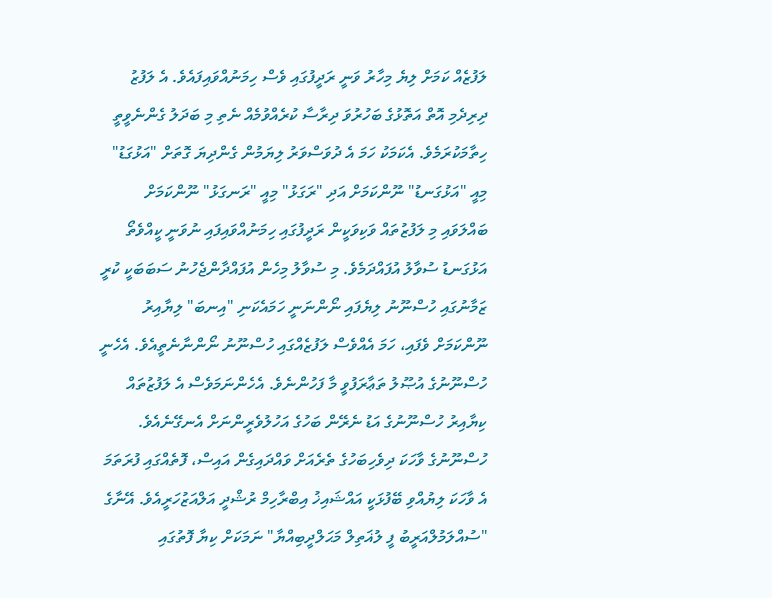ލަފުޒެއް ކަމަށް ލިޔެ މިހާރު ވަނީ ރަދީފުގައި ވެސް ހިމަނުއްވައިފައެވެ. އެ ލަފުޒު ދިރިދެމި އޮތް އަތޮޅުގެ ބަހުރުވަ ދިރާސާ ކުރެއްވުމެއް ނެތި މި ބަދަލު ގެންނެވީތީ ހިތާމަކުރަމެވެ. އެކަމަކު ހަމަ އެ ދުވަސްވަރު ލިޔަމުން ގެންދިޔަ ގޮތަށް "އަޅުގަޑު" މިއީ "އަޅުގަނޑު" ނޫންކަމަށް އަދި "ރަގަޅު" މިއީ "ރަނގަޅު" ނޫންކަމަށް ބައްލަވައި މި ލަފުޒުތައް ވަކިވަކީން ރަދީފުގައި ހިމަނުއްވައިފައި ނުވަނީ ކީއްވެތޯ އަޅުގަނޑު ސުވާލު އުފައްދަމެވެ. މި ސުވާލު މިހެން އުފައްދާންޖެހުނު ސަބަބަކީ ކުރީ ޒަމާނުގައި ހުސްނޫނު ލިޔެފައި ނޯންނަނީ ހަމައެކަނި "އިނބަ" ލިޔާއިރު ނޫންކަމަށް ވެފައި، ހަމަ އެއްވެސް ލަފުޒެއްގައި ހުސްނޫނު ނޯންނާނެތީއެވެ. އެހެނީ ހުސްނޫނުގެ އުޞޫލު ތަޢާރަފުވީ މާ ފަހުންނެވެ. އެހެންނަމަވެސް އެ ލަފުޒުތައް ކިޔާއިރު ހުސްނޫނުގެ އަޑު ނެރޭން ބަހުގެ އަހުލުވެރީންނަށް އެނގޭނެއެވެ.
ހުސްނޫނުގެ ވާހަކަ ދިވެހިބަހުގެ ތެރެއަށް ވައްދައިގެން އައިސް، ފޮތެއްގައި ފުރަތަމަ އެ ވާހަކަ ލިޔުއްވި ބޭފުޅަކީ އައްޝައިޚު އިބްރާހިމް ރުޝްދީ އަލްއަޒުހަރީއެވެ. އޭނާގެ "ސުއްލަމުލްއަރީބު ފީ ލުޣަތިލް މަޙަލްދީބިއްޔާ" ނަމަކަށް ކިޔާ ފޮތުގައި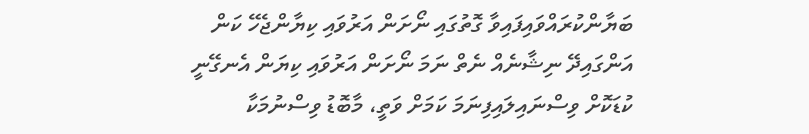ބަޔާންކުރައްވައިފައިވާ ގޮތުގައި ނޯށަން އަރުވައި ކިޔާންޖެހޭ ކަން އަންގައިދޭ ނިޝާނެއް ނެތް ނަމަ ނޯށަން އަރުވައި ކިޔަން އެނގޭނީ ކުޑަކޮށް ވިސްނައިލައިފިނަމަ ކަމަށް ވަތީ، މާބޮޑު ވިސްނުމަކާ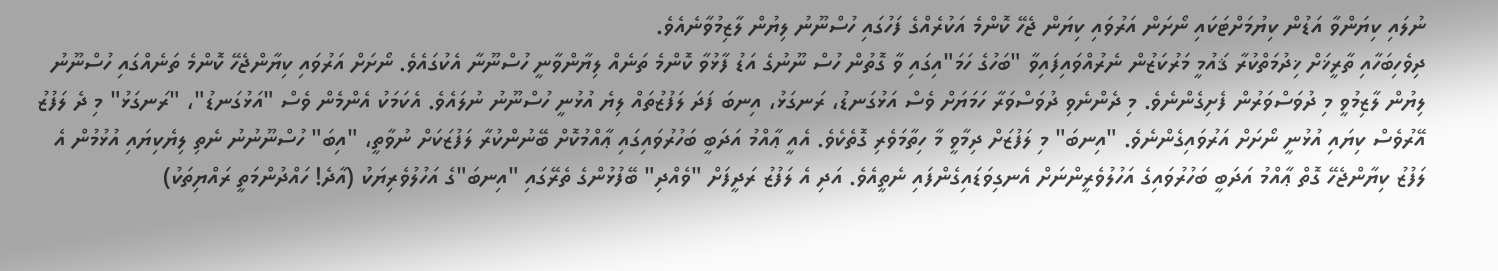ނުލައި ކިޔަންވާ އަޑުން ކިޔުމަށްޓަކައި ނޯށަން އަރުވައި ކިޔަން ޖެހޭ ކޮންމެ އަކުރެއްގެ ފަހުގައި ހުސްނޫނު ލިޔުން ލާޒިމުވާނެއެވެ.
ދިވެހިބަހާއި ތާރީޚަށް ޚިދުމަތްކުރާ ޤައުމީ މަރުކަޒުން ނެރުއްވައިފައިވާ "ބަހުގެ ހަމަ"އިގައި ވާ ގޮތުން ހުސް ނޫނުގެ އަޑު ފާޅުވާ ކޮންމެ ތަނެއް ލިޔާންވާނީ ހުސްނޫނާ އެކުގައެވެ. ނޯށަށް އަރުވައި ކިޔާންޖެހޭ ކޮންމެ ތަނެއްގައި ހުސްނޫނު ލިޔުން ލާޒިމުވީ މި ދުވަސްވަރުން ފެށިގެންނެވެ. މި ދެންނެވި ދުވަސްވަރާ ހަމަޔަށް ވެސް އަޅުގަނޑު، ރަނގަޅު، އިނބަ ފަދަ ލަފުޒުތައް ލިޔެ އުޅުނީ ހުސްނޫނު ނުލައެވެ. އެކަމަކު އެންމެން ވެސް "އަޅުގަނޑު"، "ރަނގަޅު" މި ދެ ލަފުޒު އޭރުވެސް ކިޔައި އުޅުނީ ނޯށަށް އަރުވައިގެންނެވެ. "އިނބަ" މި ލަފުޒަށް ދިމާވީ މާ ހިތާމަވެރި ގޮތެކެވެ. އެއީ ޢާއްމު އަދަބީ ބަހުރުވައިގައި ޢާއްމުކޮށް ބޭނުންކުރާ ލަފުޒަކަށް ނުވާތީ، "އިބަ" ހުސްނޫނުނު ނެތި ލިޔެކިޔައި އުޅުމުން އެ ލަފުޒު ކިޔާންޖެހޭ ގޮތް ޢާއްމު އަދަބީ ބަހުރުވައިގެ އަހުލުވެރީންނަށް އެނގިވަޑައިގެންފައި ނެތީއެވެ. އަދި އެ ލަފުޒު ރަދީފަށް "ވެއްދި" ބޭފުޅުންގެ ތެރޭގައި "އިނބަ"ގެ އަހުލުވެރިޔަކު (އާދެ! ހައްދުންމަތީ ރައްޔިތަކު)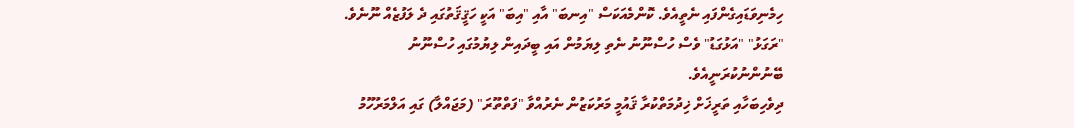ހިމެނިވަޑައިގެންފައި ނެތީއެވެ. ކޮންމެއަކަސް "އިނބަ" އާއި "އިބަ" އަކީ ހަޤީޤަތުގައި ދެ ލަފުޒެއް ނޫނެވެ. "ރަގަޅު" "އަޅުގަޑު" ވެސް ހުސްނޫނު ނެތި ލިޔަމުން އައި ބީދައިން ލިޔުމުގައި ހުސްނޫނު ބޭނުންނުކުރަނީއެވެ.
ދިވެހިބަހާއި ތަރީޚަށް ޚިދުމަތްކުރާ ޤައުމީ މަރުކަޒުން ނެރުއްވާ "ފަތްތޫރަ" (މަޖައްލާ) ގައި އަލްމަރުހޫމު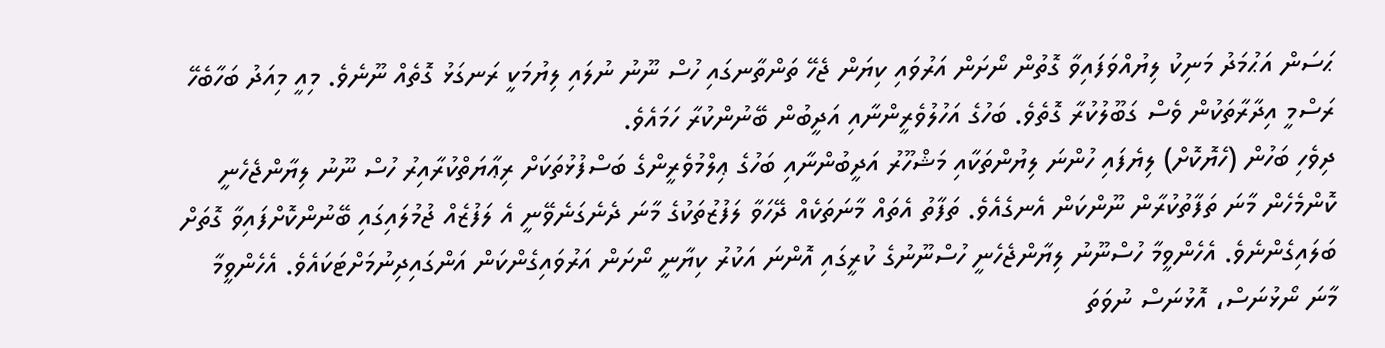ޙަސަން އަޙުމަދު މަނިކު ލިޔުއްވަފައިވާ ގޮތުން ނޯށަން އަރުވައި ކިޔަން ޖެހޭ ތަންތާނގައި ހުސް ނޫނު ނުލައި ލިޔުމަކީ ރަނގަޅު ގޮތެއް ނޫނެވެ. މިއީ މިއަދު ބަހާބެހޭ ރަސްމީ އިދާރާތަކުން ވެސް ގަބޫލުކުރާ ގޮތެވެ. ބަހުގެ އަހުލުވެރީންނާއި އަދީބުން ބޭނުންކުރާ ހަމައެވެ.
ދިވެހި ބަހުން (ހެޔޮކޮށް) ލިޔެފައި ހުންނަ ލިޔުންތަކާއި މަޝްހޫރު އަދީބުންނާއި ބަހުގެ ޢިލްމުވެރީންގެ ބަސްފުޅުތަކަށް ރިޢާޔަތްކުރާއިރު ހުސް ނޫނު ލިޔާންޖެހެނީ ކޮންމެހެން މާނަ ތަފާތުކުރާން ނޫންކަން އެނގެއެވެ. ތަފާތު އެތައް މާނަތަކެއް ދޭހަވާ ލަފުޒުތަކުގެ މާނަ ދެނެގަނެވޭނީ އެ ލަފުޒެއް ޖުމުލައިގައި ބޭނުންކޮށްފައިވާ ގޮތަށް ބަލައިގެންނެވެ. އެހެންވީމާ ހުސްނޫނު ލިޔާންޖެހެނީ ހުސްނޫނުގެ ކުރީގައި އޮންނަ އަކުރު ކިޔާނީ ނޯށަން އަރުވައިގެންކަން އަންގައިދިނުމަށްޓަކައެވެ. އެހެންވީމާ މާނަ ނޯޅުނަސް، އޮޅުނަސް ނުވަތަ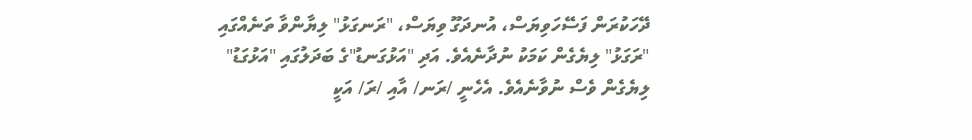ދޭހަކުރަން ފަސޭހަވިޔަސް، އުނދަގޫ ވިޔަސް، "ރަނގަޅު" ލިޔާންވާ ތަނެއްގައި "ރަގަޅު" ލިޔެގެން ކަމަކު ނުދާނެއެވެ. އަދި "އަޅުގަނޑު"ގެ ބަދަލުގައި "އަޅުގަޑު" ލިޔެގެން ވެސް ނުވާނެއެވެ. އެހެނީ /ރަނ/ އާއި /ރަ/ އަކީ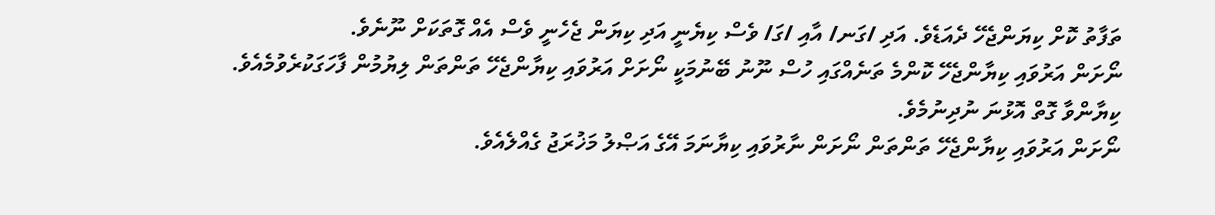ތަފާތު ކޮށް ކިޔަންޖެހޭ ދެއަޑެވެ. އަދި /ގަނ/ އާއި /ގަ/ ވެސް ކިޔެނީ އަދި ކިޔަން ޖެހެނީ ވެސް އެއް ގޮތަކަށް ނޫނެވެ.
ނޯށަން އަރުވައި ކިޔާންޖެހޭ ކޮންމެ ތަނެއްގައި ހުސް ނޫނު ބޭނުމަކީ ނޯށަށް އަރުވައި ކިޔާންޖެހޭ ތަންތަން ލިޔުމުން ފާހަގަކުރެވުމެއެވެ. ކިޔާންވާ ގޮތް އޮޅުނަ ނުދިނުމެވެ.
ނޯށަން އަރުވައި ކިޔާންޖެހޭ ތަންތަން ނޯށަން ނާރުވައި ކިޔާނަމަ އޭގެ އަޞްލު މަޚުރަޖު ގެއްލެއެވެ.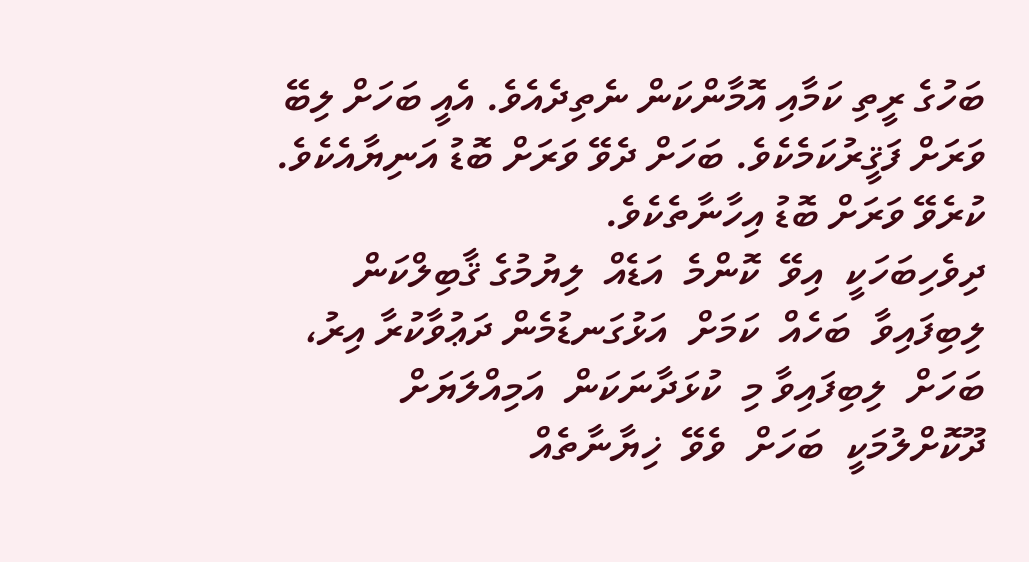ބަހުގެ ރީތި ކަމާއި އޮމާންކަން ނެތިދެއެވެ. އެއީ ބަހަށް ލިބޭ ވަރަށް ފަޤީރުކަމެކެވެ. ބަހަށް ދެވޭ ވަރަށް ބޮޑު އަނިޔާއެކެވެ. ކުރެވޭ ވަރަށް ބޮޑު އިހާނާތެކެވެ.
ދިވެހިބަހަކީ  އިވޭ  ކޮންމެ  އަޑެއް  ލިޔުމުގެ ޤާބިލްކަން  ލިބިފައިވާ  ބަހެއް  ކަމަށް  އަޅުގަނޑުމެން ދަޢުވާކުރާ އިރު،  ބަހަށް  ލިބިފައިވާ މި  ކުޅަދާނަކަން  އަމިއްލަޔަށް  ދޫކޮށްލުމަކީ  ބަހަށް  ވެވޭ  ޚިޔާނާތެއް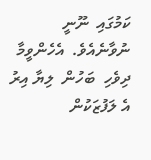ކަމުގައި  ނޫނީ  ނުވާނެއެވެ.  އެހެންވީމާ  ދިވެހި  ބަހުން  ލިޔާ އިރު  އެ ލަފުޒަކުން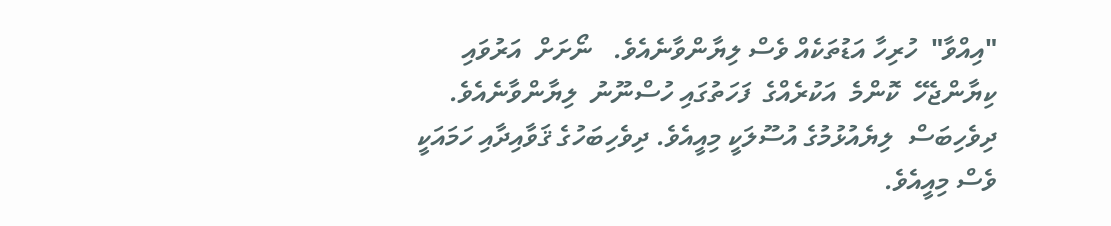"އިއްވާ"  ހުރިހާ އަޑުތަކެއް ވެސް ލިޔާންވާނެއެވެ.   ނޯށަށް  އަރުވައި  ކިޔާންޖެހޭ  ކޮންމެ  އަކުރެއްގެ  ފަހަތުގައި ހުސްނޫނު  ލިޔާންވާނެއެވެ. ދިވެހިބަސް  ލިޔެއުޅުމުގެ އުސޫލަކީ މިއީއެވެ. ދިވެހިބަހުގެ ޤަވާއިދާއި ހަމައަކީ ވެސް މިއީއެވެ.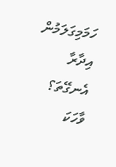ހަމަމިގަލަމުން
އިދާރާ
އެނގޭތަ؟
ވާހަކަ